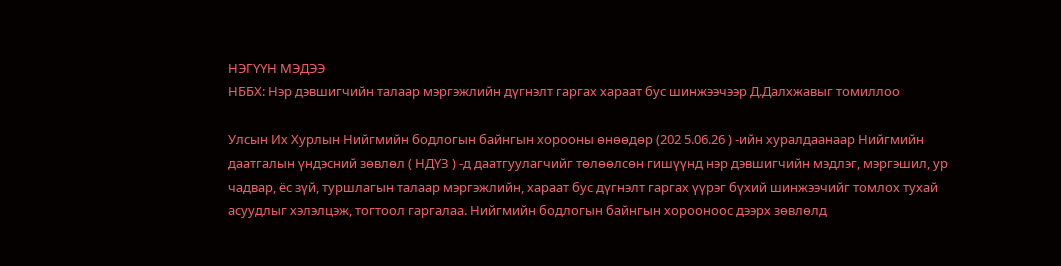НЭГҮҮН МЭДЭЭ
НББХ: Нэр дэвшигчийн талаар мэргэжлийн дүгнэлт гаргах хараат бус шинжээчээр Д.Далхжавыг томиллоо

Улсын Их Хурлын Нийгмийн бодлогын байнгын хорооны өнөөдөр (202 5.06.26 ) -ийн хуралдаанаар Нийгмийн даатгалын үндэсний зөвлөл ( НДҮЗ ) -д даатгуулагчийг төлөөлсөн гишүүнд нэр дэвшигчийн мэдлэг, мэргэшил, ур чадвар, ёс зүй, туршлагын талаар мэргэжлийн, хараат бус дүгнэлт гаргах үүрэг бүхий шинжээчийг томлох тухай асуудлыг хэлэлцэж, тогтоол гаргалаа. Нийгмийн бодлогын байнгын хорооноос дээрх зөвлөлд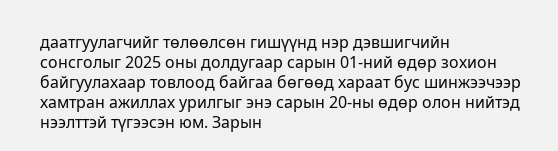даатгуулагчийг төлөөлсөн гишүүнд нэр дэвшигчийн сонсголыг 2025 оны долдугаар сарын 01-ний өдөр зохион байгуулахаар товлоод байгаа бөгөөд хараат бус шинжээчээр хамтран ажиллах урилгыг энэ сарын 20-ны өдөр олон нийтэд нээлттэй түгээсэн юм. Зарын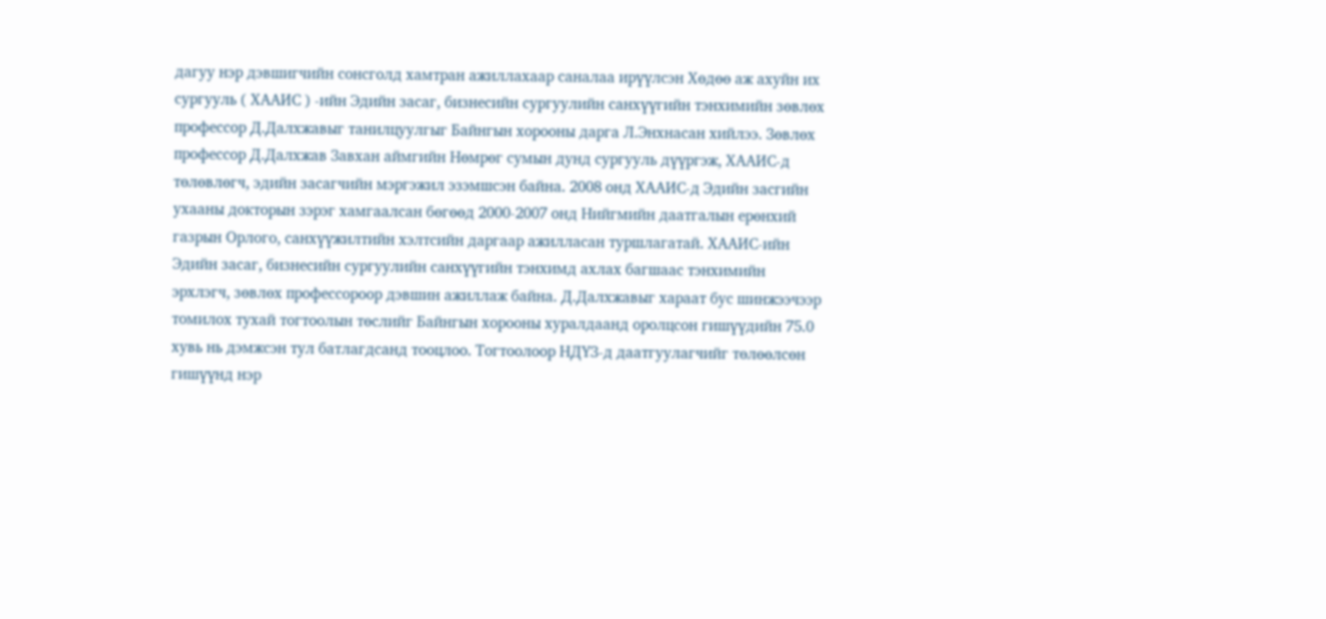дагуу нэр дэвшигчийн сонсголд хамтран ажиллахаар саналаа ирүүлсэн Хөдөө аж ахуйн их сургууль ( ХААИС ) -ийн Эдийн засаг, бизнесийн сургуулийн санхүүгийн тэнхимийн зөвлөх профессор Д.Далхжавыг танилцуулгыг Байнгын хорооны дарга Л.Энхнасан хийлээ. Зөвлөх профессор Д.Далхжав Завхан аймгийн Нөмрөг сумын дунд сургууль дүүргэж, ХААИС-д төлөвлөгч, эдийн засагчийн мэргэжил эзэмшсэн байна. 2008 онд ХААИС-д Эдийн засгийн ухааны докторын зэрэг хамгаалсан бөгөөд 2000-2007 онд Нийгмийн даатгалын ерөнхий газрын Орлого, санхүүжилтийн хэлтсийн даргаар ажилласан туршлагатай. ХААИС-ийн Эдийн засаг, бизнесийн сургуулийн санхүүгийн тэнхимд ахлах багшаас тэнхимийн эрхлэгч, зөвлөх профессороор дэвшин ажиллаж байна. Д.Далхжавыг хараат бус шинжээчээр томилох тухай тогтоолын төслийг Байнгын хорооны хуралдаанд оролцсон гишүүдийн 75.0 хувь нь дэмжсэн тул батлагдсанд тооцлоо. Тогтоолоор НДҮЗ-д даатгуулагчийг төлөөлсөн гишүүнд нэр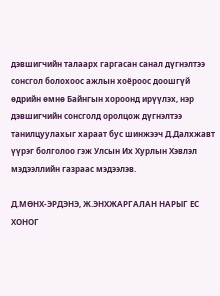дэвшигчийн талаарх гаргасан санал дүгнэлтээ сонсгол болохоос ажлын хоёроос доошгүй өдрийн өмнө Байнгын хороонд ирүүлэх, нэр дэвшигчийн сонсголд оролцож дүгнэлтээ танилцуулахыг хараат бус шинжээч Д.Далхжавт үүрэг болголоо гэж Улсын Их Хурлын Хэвлэл мэдээллийн газраас мэдээлэв.

Д.МӨНХ-ЭРДЭНЭ, Ж.ЭНХЖАРГАЛАН НАРЫГ ЕС ХОНОГ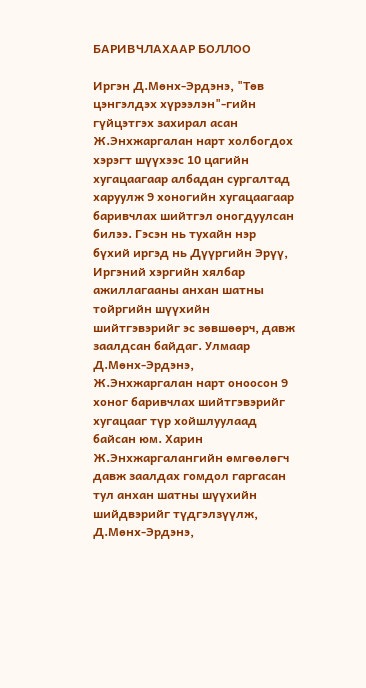БАРИВЧЛАХААР БОЛЛОО

Иргэн Д.Мөнх-Эрдэнэ, "Төв цэнгэлдэх хүрээлэн"-гийн гүйцэтгэх захирал асан Ж.Энхжаргалан нарт холбогдох хэрэгт шүүхээс 10 цагийн хугацаагаар албадан сургалтад харуулж 9 хоногийн хугацаагаар баривчлах шийтгэл оногдуулсан билээ. Гэсэн нь тухайн нэр бүхий иргэд нь Дүүргийн Эрүү, Иргэний хэргийн хялбар ажиллагааны анхан шатны тойргийн шүүхийн шийтгэвэрийг эс зөвшөөрч, давж заалдсан байдаг. Улмаар Д.Мөнх-Эрдэнэ, Ж.Энхжаргалан нарт оноосон 9 хоног баривчлах шийтгэвэрийг хугацааг түр хойшлуулаад байсан юм. Xарин Ж.Энхжаргалангийн өмгөөлөгч давж заалдах гомдол гаргасан тул анхан шатны шүүхийн шийдвэрийг түдгэлзүүлж, Д.Мөнх-Эрдэнэ,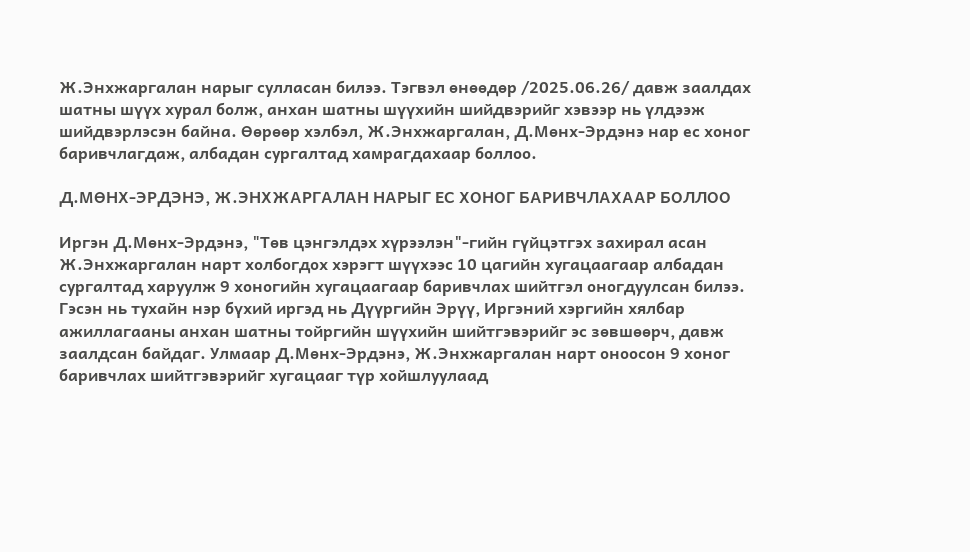Ж.Энхжаргалан нарыг сулласан билээ. Тэгвэл өнөөдөр /2025.06.26/ давж заалдах шатны шүүх хурал болж, анхан шатны шүүхийн шийдвэрийг хэвээр нь үлдээж шийдвэрлэсэн байна. Өөрөөр хэлбэл, Ж.Энхжаргалан, Д.Мөнх-Эрдэнэ нар ес хоног баривчлагдаж, албадан сургалтад хамрагдахаар боллоо.

Д.МӨНХ-ЭРДЭНЭ, Ж.ЭНХЖАРГАЛАН НАРЫГ ЕС ХОНОГ БАРИВЧЛАХААР БОЛЛОО

Иргэн Д.Мөнх-Эрдэнэ, "Төв цэнгэлдэх хүрээлэн"-гийн гүйцэтгэх захирал асан Ж.Энхжаргалан нарт холбогдох хэрэгт шүүхээс 10 цагийн хугацаагаар албадан сургалтад харуулж 9 хоногийн хугацаагаар баривчлах шийтгэл оногдуулсан билээ. Гэсэн нь тухайн нэр бүхий иргэд нь Дүүргийн Эрүү, Иргэний хэргийн хялбар ажиллагааны анхан шатны тойргийн шүүхийн шийтгэвэрийг эс зөвшөөрч, давж заалдсан байдаг. Улмаар Д.Мөнх-Эрдэнэ, Ж.Энхжаргалан нарт оноосон 9 хоног баривчлах шийтгэвэрийг хугацааг түр хойшлуулаад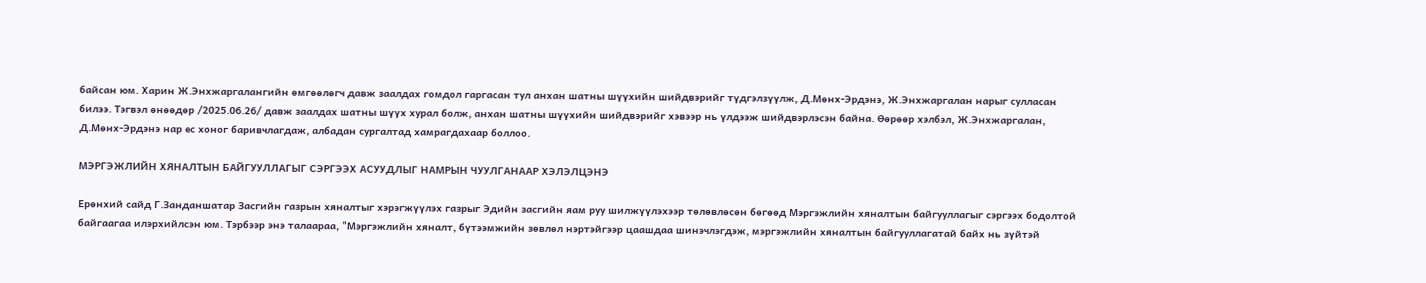байсан юм. Xарин Ж.Энхжаргалангийн өмгөөлөгч давж заалдах гомдол гаргасан тул анхан шатны шүүхийн шийдвэрийг түдгэлзүүлж, Д.Мөнх-Эрдэнэ, Ж.Энхжаргалан нарыг сулласан билээ. Тэгвэл өнөөдөр /2025.06.26/ давж заалдах шатны шүүх хурал болж, анхан шатны шүүхийн шийдвэрийг хэвээр нь үлдээж шийдвэрлэсэн байна. Өөрөөр хэлбэл, Ж.Энхжаргалан, Д.Мөнх-Эрдэнэ нар ес хоног баривчлагдаж, албадан сургалтад хамрагдахаар боллоо.

МЭРГЭЖЛИЙН ХЯНАЛТЫН БАЙГУУЛЛАГЫГ СЭРГЭЭХ АСУУДЛЫГ НАМРЫН ЧУУЛГАНААР ХЭЛЭЛЦЭНЭ

Ерөнхий сайд Г.Занданшатар Засгийн газрын хяналтыг хэрэгжүүлэх газрыг Эдийн засгийн яам руу шилжүүлэхээр төлөвлөсөн бөгөөд Мэргэжлийн хяналтын байгууллагыг сэргээх бодолтой байгаагаа илэрхийлсэн юм. Тэрбээр энэ талаараа, "Мэргэжлийн хяналт, бүтээмжийн зөвлөл нэртэйгээр цаашдаа шинэчлэгдэж, мэргэжлийн хяналтын байгууллагатай байх нь зүйтэй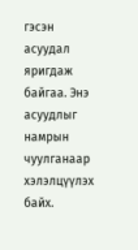гэсэн асуудал яригдаж байгаа. Энэ асуудлыг намрын чуулганаар хэлэлцүүлэх байх.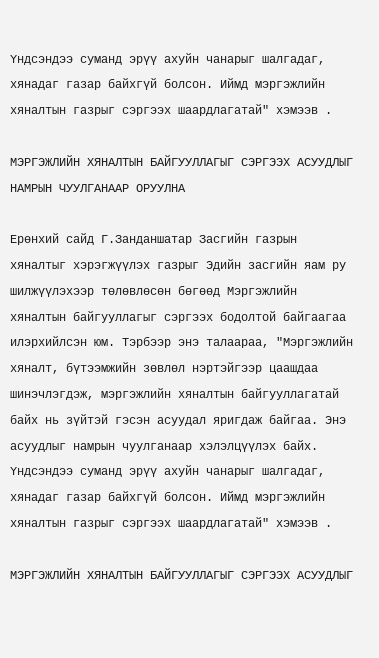Үндсэндээ суманд эрүү ахуйн чанарыг шалгадаг, хянадаг газар байхгүй болсон. Иймд мэргэжлийн хяналтын газрыг сэргээх шаардлагатай" хэмээв .

МЭРГЭЖЛИЙН ХЯНАЛТЫН БАЙГУУЛЛАГЫГ СЭРГЭЭХ АСУУДЛЫГ НАМРЫН ЧУУЛГАНААР ОРУУЛНА

Ерөнхий сайд Г.Занданшатар Засгийн газрын хяналтыг хэрэгжүүлэх газрыг Эдийн засгийн яам ру шилжүүлэхээр төлөвлөсөн бөгөөд Мэргэжлийн хяналтын байгууллагыг сэргээх бодолтой байгаагаа илэрхийлсэн юм. Тэрбээр энэ талаараа, "Мэргэжлийн хяналт, бүтээмжийн зөвлөл нэртэйгээр цаашдаа шинэчлэгдэж, мэргэжлийн хяналтын байгууллагатай байх нь зүйтэй гэсэн асуудал яригдаж байгаа. Энэ асуудлыг намрын чуулганаар хэлэлцүүлэх байх. Үндсэндээ суманд эрүү ахуйн чанарыг шалгадаг, хянадаг газар байхгүй болсон. Иймд мэргэжлийн хяналтын газрыг сэргээх шаардлагатай" хэмээв .

МЭРГЭЖЛИЙН ХЯНАЛТЫН БАЙГУУЛЛАГЫГ СЭРГЭЭХ АСУУДЛЫГ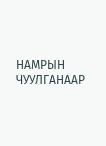НАМРЫН ЧУУЛГАНААР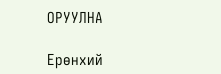ОРУУЛНА

Ерөнхий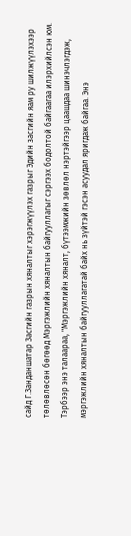сайд Г.Занданшатар Засгийн газрын хяналтыг хэрэгжүүлэх газрыг Эдийн засгийн яам ру шилжүүлэхээр төлөвлөсөн бөгөөд Мэргэжлийн хяналтын байгууллагыг сэргээх бодолтой байгаагаа илэрхийлсэн юм. Тэрбээр энэ талаараа, "Мэргэжлийн хяналт, бүтээмжийн зөвлөл нэртэйгээр цаашдаа шинэчлэгдэж, мэргэжлийн хяналтын байгууллагатай байх нь зүйтэй гэсэн асуудал яригдаж байгаа. Энэ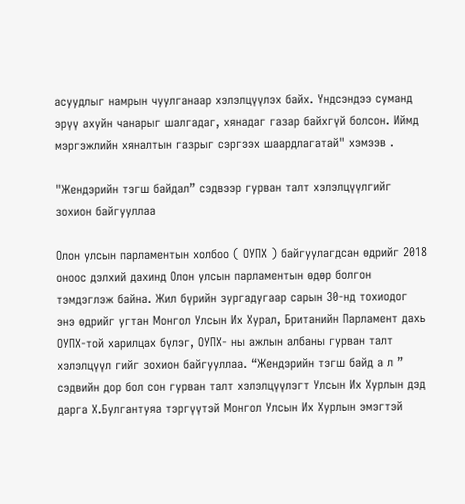асуудлыг намрын чуулганаар хэлэлцүүлэх байх. Үндсэндээ суманд эрүү ахуйн чанарыг шалгадаг, хянадаг газар байхгүй болсон. Иймд мэргэжлийн хяналтын газрыг сэргээх шаардлагатай" хэмээв .

"Жендэрийн тэгш байдал” сэдвээр гурван талт хэлэлцүүлгийг зохион байгууллаа

Олон улсын парламентын холбоо ( ОУПХ ) байгуулагдсан өдрийг 2018 оноос дэлхий дахинд Олон улсын парламентын өдөр болгон тэмдэглэж байна. Жил бүрийн зургадугаар сарын 30-нд тохиодог энэ өдрийг угтан Монгол Улсын Их Хурал, Британийн Парламент дахь ОУПХ-той харилцах бүлэг, ОУПХ- ны ажлын албаны гурван талт хэлэлцүүл гийг зохион байгууллаа. “Жендэрийн тэгш байд а л ” сэдвийн дор бол сон гурван талт хэлэлцүүлэгт Улсын Их Хурлын дэд дарга Х.Булгантуяа тэргүүтэй Монгол Улсын Их Хурлын эмэгтэй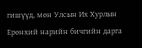гишүүд, мөн Улсын Их Хурлын Ерөнхий нарийн бичгийн дарга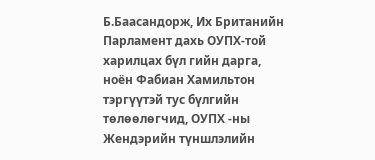Б.Баасандорж, Их Британийн Парламент дахь ОУПХ-той харилцах бүл гийн дарга, ноён Фабиан Хамильтон тэргүүтэй тус бүлгийн төлөөлөгчид, ОУПХ -ны Жендэрийн түншлэлийн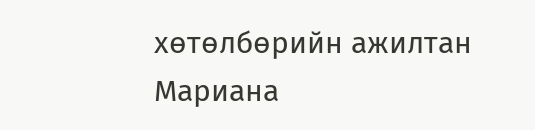хөтөлбөрийн ажилтан Мариана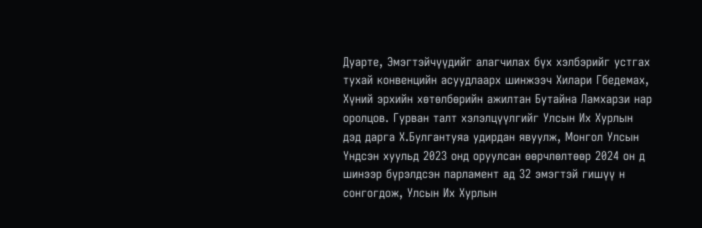Дуарте, Эмэгтэйчүүдийг алагчилах бүх хэлбэрийг устгах тухай конвенцийн асуудлаарх шинжээч Хилари Гбедемах, Хүний эрхийн хөтөлбөрийн ажилтан Бутайна Ламхарзи нар оролцов. Гурван талт хэлэлцүүлгийг Улсын Их Хурлын дэд дарга Х.Булгантуяа удирдан явуулж, Монгол Улсын Үндсэн хуульд 2023 онд оруулсан өөрчлөлтөөр 2024 он д шинээр бүрэлдсэн парламент ад 32 эмэгтэй гишүү н сонгогдож, Улсын Их Хурлын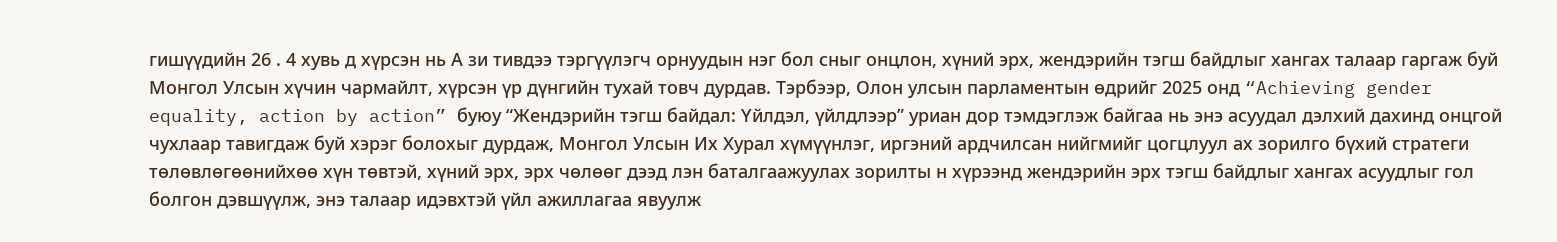гишүүдийн 26 . 4 хувь д хүрсэн нь А зи тивдээ тэргүүлэгч орнуудын нэг бол сныг онцлон, хүний эрх, жендэрийн тэгш байдлыг хангах талаар гаргаж буй Монгол Улсын хүчин чармайлт, хүрсэн үр дүнгийн тухай товч дурдав. Тэрбээр, Олон улсын парламентын өдрийг 2025 онд “Achieving gender equality, action by action” буюу “Жендэрийн тэгш байдал: Үйлдэл, үйлдлээр” уриан дор тэмдэглэж байгаа нь энэ асуудал дэлхий дахинд онцгой чухлаар тавигдаж буй хэрэг болохыг дурдаж, Монгол Улсын Их Хурал хүмүүнлэг, иргэний ардчилсан нийгмийг цогцлуул ах зорилго бүхий стратеги төлөвлөгөөнийхөө хүн төвтэй, хүний эрх, эрх чөлөөг дээд лэн баталгаажуулах зорилты н хүрээнд жендэрийн эрх тэгш байдлыг хангах асуудлыг гол болгон дэвшүүлж, энэ талаар идэвхтэй үйл ажиллагаа явуулж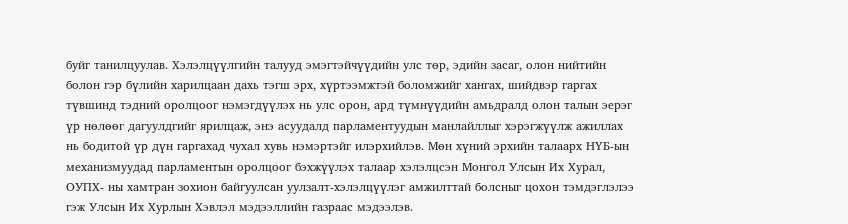буйг танилцуулав. Хэлэлцүүлгийн талууд эмэгтэйчүүдийн улс төр, эдийн засаг, олон нийтийн болон гэр бүлийн харилцаан дахь тэгш эрх, хүртээмжтэй боломжийг хангах, шийдвэр гаргах түвшинд тэдний оролцоог нэмэгдүүлэх нь улс орон, ард түмнүүдийн амьдралд олон талын эерэг үр нөлөөг дагуулдгийг ярилцаж, энэ асуудалд парламентуудын манлайллыг хэрэгжүүлж ажиллах нь бодитой үр дүн гаргахад чухал хувь нэмэртэйг илэрхийлэв. Мөн хүний эрхийн талаарх НҮБ-ын механизмуудад парламентын оролцоог бэхжүүлэх талаар хэлэлцсэн Монгол Улсын Их Хурал, ОУПХ- ны хамтран зохион байгуулсан уулзалт-хэлэлцүүлэг амжилттай болсныг цохон тэмдэглэлээ гэж Улсын Их Хурлын Хэвлэл мэдээллийн газраас мэдээлэв.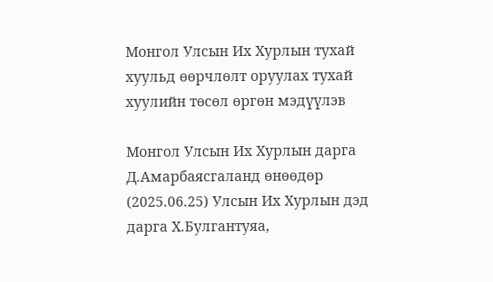Монгол Улсын Их Хурлын тухай хуульд өөрчлөлт оруулах тухай хуулийн төсөл өргөн мэдүүлэв

Монгол Улсын Их Хурлын дарга Д.Амарбаясгаланд өнөөдөр (2025.06.25) Улсын Их Хурлын дэд дарга Х.Булгантуяа,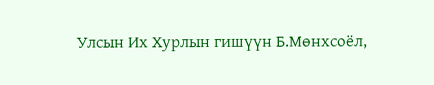Улсын Их Хурлын гишүүн Б.Мөнхсоёл,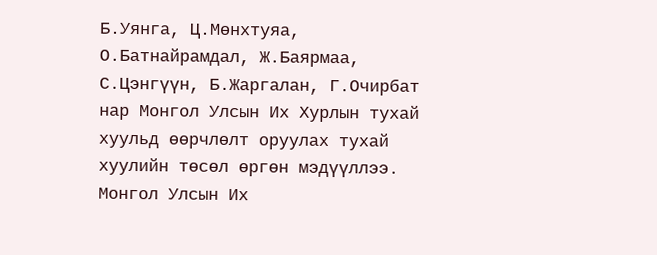Б.Уянга, Ц.Мөнхтуяа, О.Батнайрамдал, Ж.Баярмаа, С.Цэнгүүн, Б.Жаргалан, Г.Очирбат нар Монгол Улсын Их Хурлын тухай хуульд өөрчлөлт оруулах тухай хуулийн төсөл өргөн мэдүүллээ. Монгол Улсын Их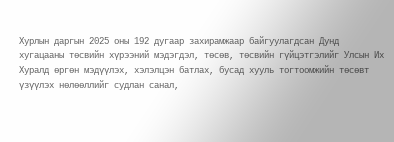Хурлын даргын 2025 оны 192 дугаар захирамжаар байгуулагдсан Дунд хугацааны төсвийн хүрээний мэдэгдэл, төсөв, төсвийн гүйцэтгэлийг Улсын Их Хуралд өргөн мэдүүлэх, хэлэлцэн батлах, бусад хууль тогтоомжийн төсөвт үзүүлэх нөлөөллийг судлан санал,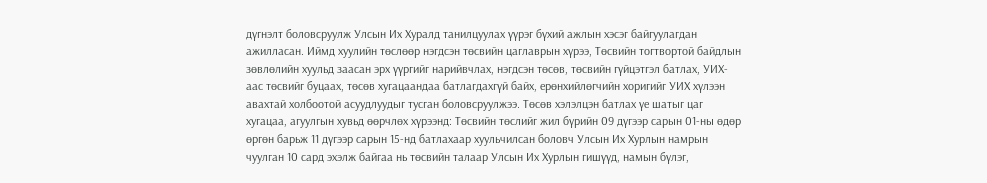дүгнэлт боловсруулж Улсын Их Хуралд танилцуулах үүрэг бүхий ажлын хэсэг байгуулагдан ажилласан. Иймд хуулийн төслөөр нэгдсэн төсвийн цаглаврын хүрээ, Төсвийн тогтвортой байдлын зөвлөлийн хуульд заасан эрх үүргийг нарийвчлах, нэгдсэн төсөв, төсвийн гүйцэтгэл батлах, УИХ-аас төсвийг буцаах, төсөв хугацаандаа батлагдахгүй байх, ерөнхийлөгчийн хоригийг УИХ хүлээн авахтай холбоотой асуудлуудыг тусган боловсруулжээ. Төсөв хэлэлцэн батлах үе шатыг цаг хугацаа, агуулгын хувьд өөрчлөх хүрээнд: Төсвийн төслийг жил бүрийн 09 дүгээр сарын 01-ны өдөр өргөн барьж 11 дүгээр сарын 15-нд батлахаар хуульчилсан боловч Улсын Их Хурлын намрын чуулган 10 сард эхэлж байгаа нь төсвийн талаар Улсын Их Хурлын гишүүд, намын бүлэг,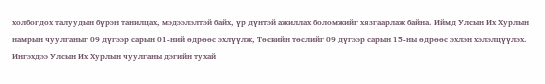холбогдох талуудын бүрэн танилцах, мэдээлэлтэй байх, үр дүнтэй ажиллах боломжийг хязгаарлаж байна. Иймд Улсын Их Хурлын намрын чуулганыг 09 дүгээр сарын 01-ний өдрөөс эхлүүлж, Төсвийн төслийг 09 дүгээр сарын 15-ны өдрөөс эхлэн хэлэлцүүлэх. Ингэхдээ Улсын Их Хурлын чуулганы дэгийн тухай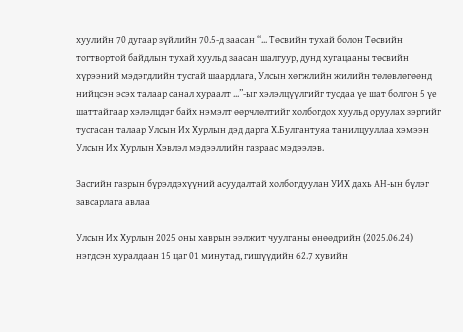хуулийн 70 дугаар зүйлийн 70.5-д заасан “... Төсвийн тухай болон Төсвийн тогтвортой байдлын тухай хуульд заасан шалгуур, дунд хугацааны төсвийн хүрээний мэдэгдлийн тусгай шаардлага, Улсын хөгжлийн жилийн төлөвлөгөөнд нийцсэн эсэх талаар санал хураалт ...”-ыг хэлэлцүүлгийг тусдаа үе шат болгон 5 үе шаттайгаар хэлэлцдэг байх нэмэлт өөрчлөлтийг холбогдох хуульд оруулах зэргийг тусгасан талаар Улсын Их Хурлын дэд дарга Х.Булгантуяа танилцууллаа хэмээн Улсын Их Хурлын Хэвлэл мэдээллийн газраас мэдээлэв.

Засгийн газрын бүрэлдэхүүний асуудалтай холбогдуулан УИХ дахь АН-ын бүлэг завсарлага авлаа

Улсын Их Хурлын 2025 оны хаврын ээлжит чуулганы өнөөдрийн (2025.06.24) нэгдсэн хуралдаан 15 цаг 01 минутад, гишүүдийн 62.7 хувийн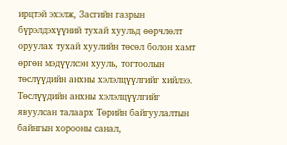ирцтэй эхэлж, Засгийн газрын бүрэлдэхүүний тухай хуульд өөрчлөлт оруулах тухай хуулийн төсөл болон хамт өргөн мэдүүлсэн хууль, тогтоолын төслүүдийн анхны хэлэлцүүлгийг хийлээ. Төслүүдийн анхны хэлэлцүүлгийг явуулсан талаарх Төрийн байгуулалтын байнгын хорооны санал,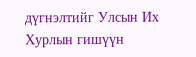дүгнэлтийг Улсын Их Хурлын гишүүн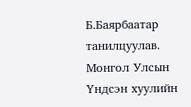Б.Баярбаатар танилцуулав. Монгол Улсын Үндсэн хуулийн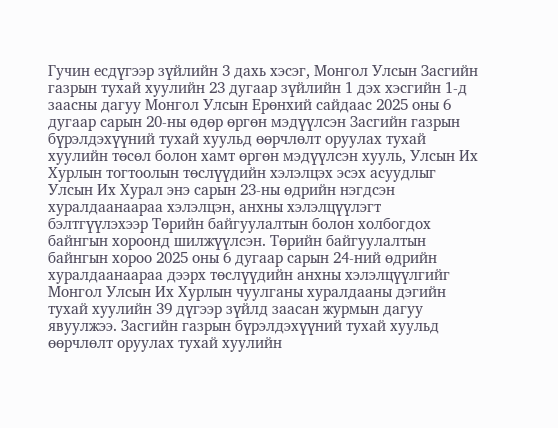Гучин есдүгээр зүйлийн 3 дахь хэсэг, Монгол Улсын Засгийн газрын тухай хуулийн 23 дугаар зүйлийн 1 дэх хэсгийн 1-д заасны дагуу Монгол Улсын Ерөнхий сайдаас 2025 оны 6 дугаар сарын 20-ны өдөр өргөн мэдүүлсэн Засгийн газрын бүрэлдэхүүний тухай хуульд өөрчлөлт оруулах тухай хуулийн төсөл болон хамт өргөн мэдүүлсэн хууль, Улсын Их Хурлын тогтоолын төслүүдийн хэлэлцэх эсэх асуудлыг Улсын Их Хурал энэ сарын 23-ны өдрийн нэгдсэн хуралдаанаараа хэлэлцэн, анхны хэлэлцүүлэгт бэлтгүүлэхээр Төрийн байгуулалтын болон холбогдох байнгын хороонд шилжүүлсэн. Төрийн байгуулалтын байнгын хороо 2025 оны 6 дугаар сарын 24-ний өдрийн хуралдаанаараа дээрх төслүүдийн анхны хэлэлцүүлгийг Монгол Улсын Их Хурлын чуулганы хуралдааны дэгийн тухай хуулийн 39 дүгээр зүйлд заасан журмын дагуу явуулжээ. Засгийн газрын бүрэлдэхүүний тухай хуульд өөрчлөлт оруулах тухай хуулийн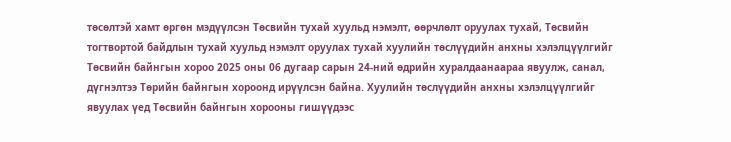төсөлтэй хамт өргөн мэдүүлсэн Төсвийн тухай хуульд нэмэлт, өөрчлөлт оруулах тухай, Төсвийн тогтвортой байдлын тухай хуульд нэмэлт оруулах тухай хуулийн төслүүдийн анхны хэлэлцүүлгийг Төсвийн байнгын хороо 2025 оны 06 дугаар сарын 24-ний өдрийн хуралдаанаараа явуулж, санал, дүгнэлтээ Төрийн байнгын хороонд ирүүлсэн байна. Хуулийн төслүүдийн анхны хэлэлцүүлгийг явуулах үед Төсвийн байнгын хорооны гишүүдээс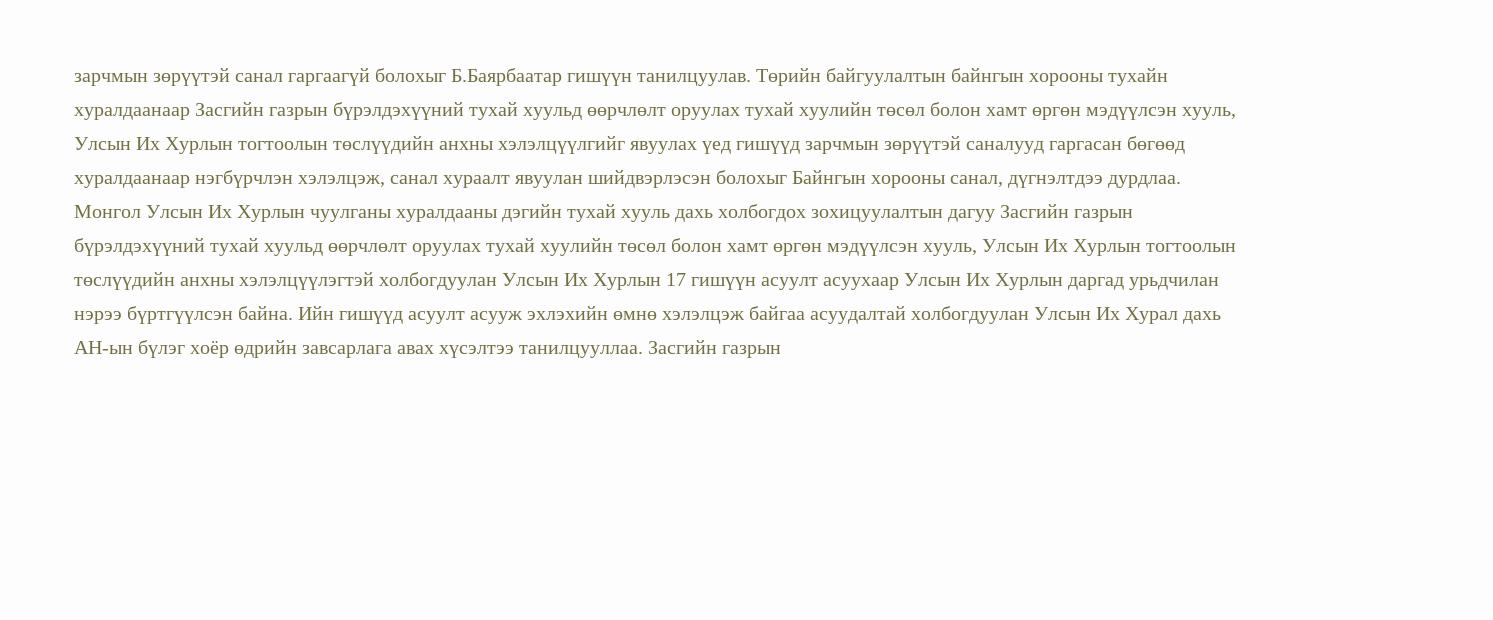зарчмын зөрүүтэй санал гаргаагүй болохыг Б.Баярбаатар гишүүн танилцуулав. Төрийн байгуулалтын байнгын хорооны тухайн хуралдаанаар Засгийн газрын бүрэлдэхүүний тухай хуульд өөрчлөлт оруулах тухай хуулийн төсөл болон хамт өргөн мэдүүлсэн хууль, Улсын Их Хурлын тогтоолын төслүүдийн анхны хэлэлцүүлгийг явуулах үед гишүүд зарчмын зөрүүтэй саналууд гаргасан бөгөөд хуралдаанаар нэгбүрчлэн хэлэлцэж, санал хураалт явуулан шийдвэрлэсэн болохыг Байнгын хорооны санал, дүгнэлтдээ дурдлаа. Монгол Улсын Их Хурлын чуулганы хуралдааны дэгийн тухай хууль дахь холбогдох зохицуулалтын дагуу Засгийн газрын бүрэлдэхүүний тухай хуульд өөрчлөлт оруулах тухай хуулийн төсөл болон хамт өргөн мэдүүлсэн хууль, Улсын Их Хурлын тогтоолын төслүүдийн анхны хэлэлцүүлэгтэй холбогдуулан Улсын Их Хурлын 17 гишүүн асуулт асуухаар Улсын Их Хурлын даргад урьдчилан нэрээ бүртгүүлсэн байна. Ийн гишүүд асуулт асууж эхлэхийн өмнө хэлэлцэж байгаа асуудалтай холбогдуулан Улсын Их Хурал дахь АН-ын бүлэг хоёр өдрийн завсарлага авах хүсэлтээ танилцууллаа. Засгийн газрын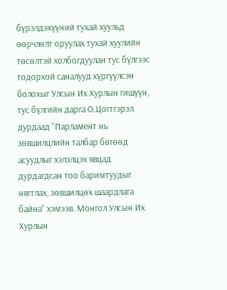бүрэлдэхүүний тухай хуульд өөрчлөлт оруулах тухай хуулийн төсөлтэй холбогдуулан тус бүлгээс тодорхой саналууд хүргүүлсэн болохыг Улсын Их Хурлын гишүүн, тус бүлгийн дарга О.Цогтгэрэл дурдаад “Парламент нь зөвшилцлийн талбар бөгөөд асуудлыг хэлэлцэх явцад дурдагдсан тоо баримтуудыг нягтлах, зөвшилцөх шаардлага байна” хэмээв. Монгол Улсын Их Хурлын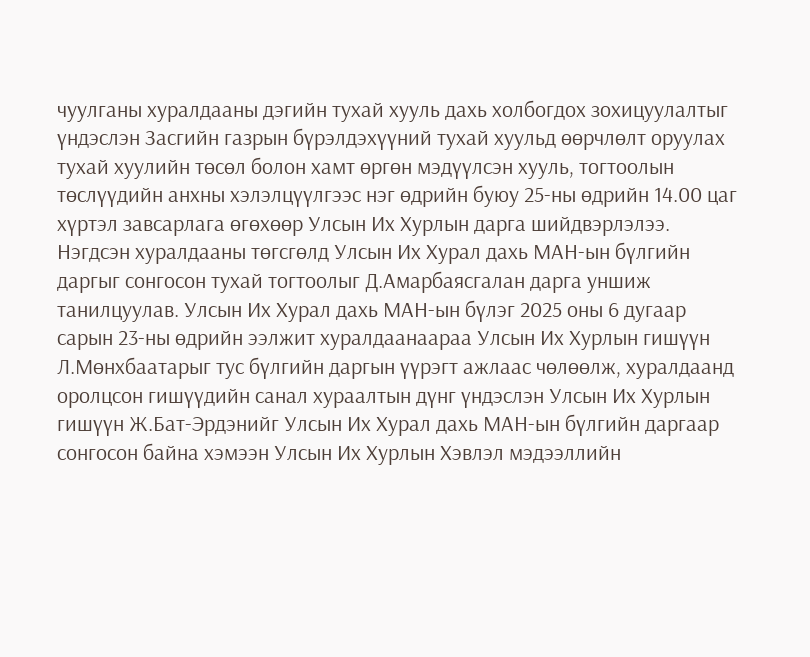чуулганы хуралдааны дэгийн тухай хууль дахь холбогдох зохицуулалтыг үндэслэн Засгийн газрын бүрэлдэхүүний тухай хуульд өөрчлөлт оруулах тухай хуулийн төсөл болон хамт өргөн мэдүүлсэн хууль, тогтоолын төслүүдийн анхны хэлэлцүүлгээс нэг өдрийн буюу 25-ны өдрийн 14.00 цаг хүртэл завсарлага өгөхөөр Улсын Их Хурлын дарга шийдвэрлэлээ. Нэгдсэн хуралдааны төгсгөлд Улсын Их Хурал дахь МАН-ын бүлгийн даргыг сонгосон тухай тогтоолыг Д.Амарбаясгалан дарга уншиж танилцуулав. Улсын Их Хурал дахь МАН-ын бүлэг 2025 оны 6 дугаар сарын 23-ны өдрийн ээлжит хуралдаанаараа Улсын Их Хурлын гишүүн Л.Мөнхбаатарыг тус бүлгийн даргын үүрэгт ажлаас чөлөөлж, хуралдаанд оролцсон гишүүдийн санал хураалтын дүнг үндэслэн Улсын Их Хурлын гишүүн Ж.Бат-Эрдэнийг Улсын Их Хурал дахь МАН-ын бүлгийн даргаар сонгосон байна хэмээн Улсын Их Хурлын Хэвлэл мэдээллийн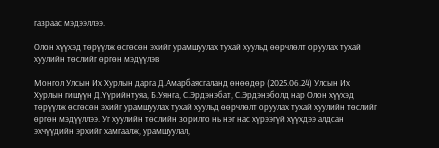газраас мэдээллээ.

Олон хүүхэд төрүүлж өсгөсөн эхийг урамшуулах тухай хуульд өөрчлөлт оруулах тухай хуулийн төслийг өргөн мэдүүлэв

Монгол Улсын Их Хурлын дарга Д.Амарбаясгаланд өнөөдөр (2025.06.24) Улсын Их Хурлын гишүүн Д.Үүрийнтуяа, Б.Уянга, С.Эрдэнэбат, С.Эрдэнэболд нар Олон хүүхэд төрүүлж өсгөсөн эхийг урамшуулах тухай хуульд өөрчлөлт оруулах тухай хуулийн төслийг өргөн мэдүүллээ. Уг хуулийн төслийн зорилго нь нэг нас хүрээгүй хүүхдээ алдсан эхчүүдийн эрхийг хамгаалж, урамшуулал,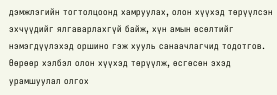дэмжлэгийн тогтолцоонд хамруулах, олон хүүхэд төрүүлсэн эхчүүдийг ялгаварлахгүй байж, хүн амын өсөлтийг нэмэгдүүлэхэд оршино гэж хууль санаачлагчид тодотгов. Өөрөөр хэлбэл олон хүүхэд төрүүлж, өсгөсөн эхэд урамшуулал олгох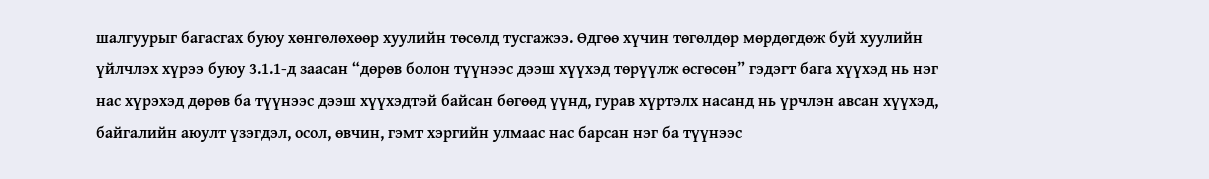шалгуурыг багасгах буюу хөнгөлөхөөр хуулийн төсөлд тусгажээ. Өдгөө хүчин төгөлдөр мөрдөгдөж буй хуулийн үйлчлэх хүрээ буюу 3.1.1-д заасан “дөрөв болон түүнээс дээш хүүхэд төрүүлж өсгөсөн” гэдэгт бага хүүхэд нь нэг нас хүрэхэд дөрөв ба түүнээс дээш хүүхэдтэй байсан бөгөөд үүнд, гурав хүртэлх насанд нь үрчлэн авсан хүүхэд, байгалийн аюулт үзэгдэл, осол, өвчин, гэмт хэргийн улмаас нас барсан нэг ба түүнээс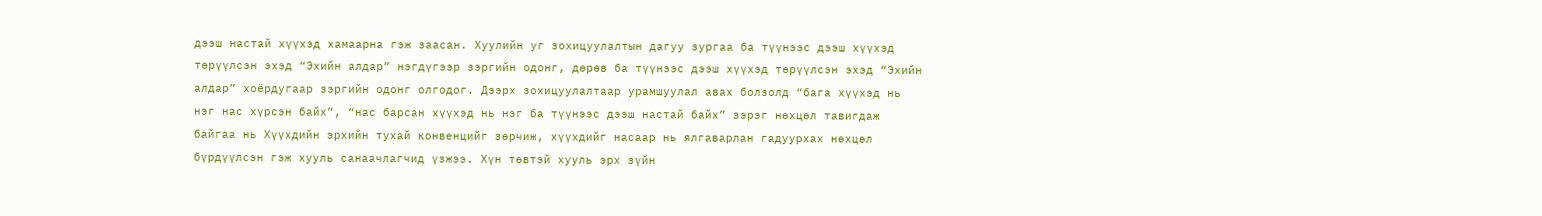дээш настай хүүхэд хамаарна гэж заасан. Хуулийн уг зохицуулалтын дагуу зургаа ба түүнээс дээш хүүхэд төрүүлсэн эхэд “Эхийн алдар” нэгдүгээр зэргийн одонг, дөрөв ба түүнээс дээш хүүхэд төрүүлсэн эхэд “Эхийн алдар” хоёрдугаар зэргийн одонг олгодог. Дээрх зохицуулалтаар урамшуулал авах болзолд “бага хүүхэд нь нэг нас хүрсэн байх”, “нас барсан хүүхэд нь нэг ба түүнээс дээш настай байх” зэрэг нөхцөл тавигдаж байгаа нь Хүүхдийн эрхийн тухай конвенцийг зөрчиж, хүүхдийг насаар нь ялгаварлан гадуурхах нөхцөл бүрдүүлсэн гэж хууль санаачлагчид үзжээ. Хүн төвтэй хууль эрх зүйн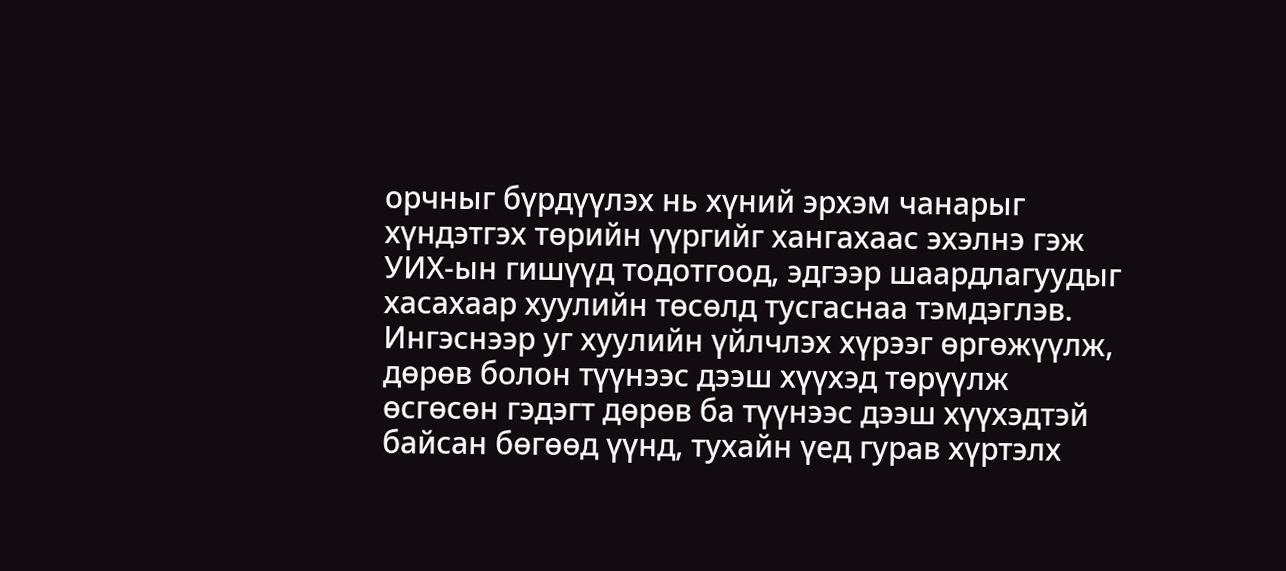орчныг бүрдүүлэх нь хүний эрхэм чанарыг хүндэтгэх төрийн үүргийг хангахаас эхэлнэ гэж УИХ-ын гишүүд тодотгоод, эдгээр шаардлагуудыг хасахаар хуулийн төсөлд тусгаснаа тэмдэглэв. Ингэснээр уг хуулийн үйлчлэх хүрээг өргөжүүлж, дөрөв болон түүнээс дээш хүүхэд төрүүлж өсгөсөн гэдэгт дөрөв ба түүнээс дээш хүүхэдтэй байсан бөгөөд үүнд, тухайн үед гурав хүртэлх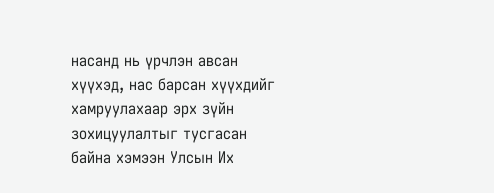насанд нь үрчлэн авсан хүүхэд, нас барсан хүүхдийг хамруулахаар эрх зүйн зохицуулалтыг тусгасан байна хэмээн Улсын Их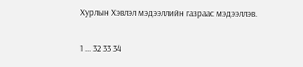Хурлын Хэвлэл мэдээллийн газраас мэдээллэв.

1 ... 32 33 34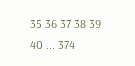35 36 37 38 39 40 ... 374